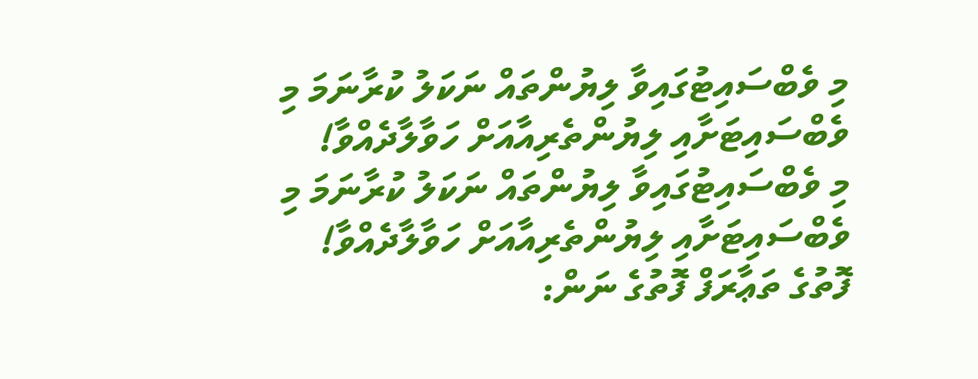މި ވެބްސައިޓުގައިވާ ލިޔުންތައް ނަކަލު ކުރާނަމަ މި ވެބްސައިޓަށާއި ލިޔުންތެރިއާއަށް ހަވާލާދެއްވާ!
މި ވެބްސައިޓުގައިވާ ލިޔުންތައް ނަކަލު ކުރާނަމަ މި ވެބްސައިޓަށާއި ލިޔުންތެރިއާއަށް ހަވާލާދެއްވާ!
ފޮތުގެ ތަޢާރަފް ފޮތުގެ ނަން: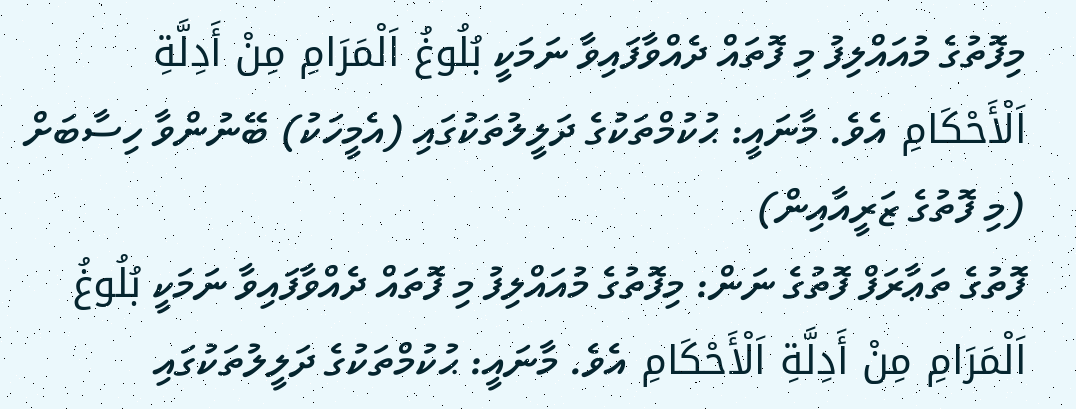މިފޮތުގެ މުއައްލިފު މި ފޮތައް ދެއްވާފައިވާ ނަމަކީ بُلُوغُ اَلْمَرَامِ مِنْ أَدِلَّةِ اَلْأَحْكَامِ އެވެ. މާނައީ: ޙުކުމްތަކުގެ ދަލީލުތަކުގައި (އެމީހަކު) ބޭނުންވާ ހިސާބަށް (މި ފޮތުގެ ޒަރީއާއިން)
ފޮތުގެ ތަޢާރަފް ފޮތުގެ ނަން: މިފޮތުގެ މުއައްލިފު މި ފޮތައް ދެއްވާފައިވާ ނަމަކީ بُلُوغُ اَلْمَرَامِ مِنْ أَدِلَّةِ اَلْأَحْكَامِ އެވެ. މާނައީ: ޙުކުމްތަކުގެ ދަލީލުތަކުގައި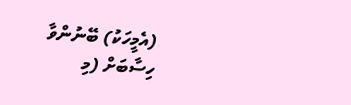(އެމީހަކު) ބޭނުންވާ ހިސާބަށް (މި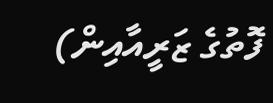ފޮތުގެ ޒަރީއާއިން)